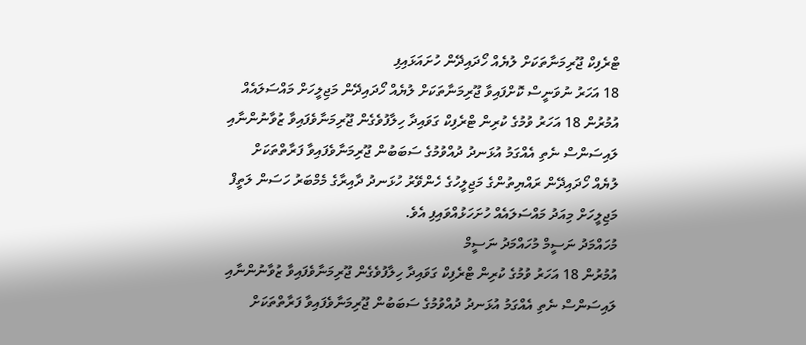ޓްރެފިކް ޖޫރިމަނާތަކަށް ލުޔެއް ހޯދައިދޭން ހުށައަޅައިފި
18 އަހަރު ނުވަނީސް ކޮށްފައިވާ ޖޫރިމަނާތަކަށް ލުޔެއް ހޯދައިދޭން މަޖިލީހަށް މައްސަލައެއް
އުމުރުން 18 އަހަރު ވުމުގެ ކުރިން ޓްރެފިކް ގަވައިދާ ހިލާފުވެގެން ޖޫރިމަނާވެފައިވާ ޒުވާނުންނާއި ލައިސަންސް ނެތި އެއްގަމު އުޅަނދު ދުއްވުމުގެ ސަބަބުން ޖޫރިމަނާވެފައިވާ ފަރާތްތަކަށް ލުޔެއް ހޯދައިދޭން ރައްޔިތުންގެ މަޖިލީހުގެ ހެންވޭރު ހުޅަނދު ދާއިރާގެ މެމްބަރު ހަސަން ލަތީފް މަޖިލީހަށް މިއަދު މައްސަލައެއް ހުށަހަޅުއްވައިފި އެވެ.
މުހައްމަދު ނަސީމް މުހައްމަދު ނަސީމް
އުމުރުން 18 އަހަރު ވުމުގެ ކުރިން ޓްރެފިކް ގަވައިދާ ހިލާފުވެގެން ޖޫރިމަނާވެފައިވާ ޒުވާނުންނާއި ލައިސަންސް ނެތި އެއްގަމު އުޅަނދު ދުއްވުމުގެ ސަބަބުން ޖޫރިމަނާވެފައިވާ ފަރާތްތަކަށް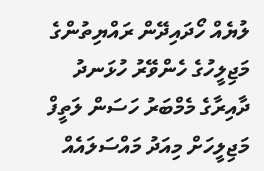ލުޔެއް ހޯދައިދޭން ރައްޔިތުންގެ މަޖިލީހުގެ ހެންވޭރު ހުޅަނދު ދާއިރާގެ މެމްބަރު ހަސަން ލަތީފް މަޖިލީހަށް މިއަދު މައްސަލައެއް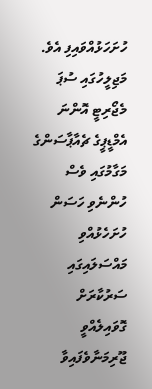ހުށަހަޅުއްވައިފި އެވެ.
މަޖިލީހުގައި ސުޕަ މެޖޯރިޓީ އޮންނަ އެމްޑީޕީގެ ޗެއާޕާސަންގެ މަގާމުގައި ވެސް ހުންނެވި ހަސަން ހުށަހެޅުއްވި މައްސަލައިގައި ސަރުކާރަށް ގޮވައިލެއްވީ ޖޫރިމަނާވެފައިވާ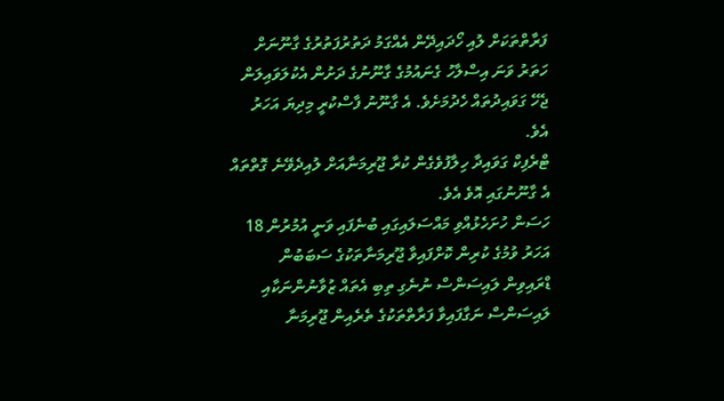ފަރާތްތަކަށް ލުއި ހޯދައިދޭން އެއްގަމު ދަތުރުފަތުރުގެ ގާނޫނަށް ހަތަރު ވަނަ އިސްލާހު ގެނައުމުގެ ގާނޫނުގެ ދަށުން އެކުލަވައިލަން ޖެހޭ ގަވައިދުތައް ހެދުމަށެވެ. އެ ގާނޫނު ފާސްކުރީ މިދިޔަ އަހަރު އެވެ.
ޓްރެފިކް ގަވައިދާ ހިލާފުވެގެން ކުރާ ޖޫރިމަނާއަށް ލުއިދެވޭނެ ގޮތްތައް އެ ގާނޫނުގައި އޮވެ އެވެ.
ހަސަން ހުށަހެޅުއްވި މައްސަލައިގައި ބުނެފައި ވަނީ އުމުރުން 18 އަހަރު ވުމުގެ ކުރިން ކޮށްފައިވާ ޖޫރިމަނާތަކުގެ ސަބަބުން ޑްރައިވިން ލައިސަންސް ނުނެގި ތިބި އެތައް ޒުވާނުންނަކާއި ލައިސަންސް ނަގާފައިވާ ފަރާތްތަކުގެ ތެރެއިން ޖޫރިމަނާ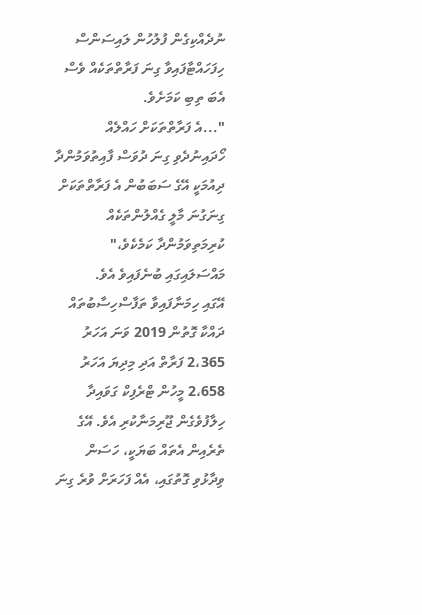ނުދެއްކިގެން ފުލުހުން ލައިސަންސް ހިފަހައްޓާފައިވާ ގިނަ ފަރާތްތަކެއް ވެސް އެބަ ތިބި ކަމަށެވެ.
"...އެ ފަރާތްތަކަށް ހައްލެއް ހޯދައިނުދެވި ގިނަ ދުވަސް ފާއިތުވަމުންދާ ދިއުމަކީ އޭގެ ސަބަބުން އެ ފަރާތްތަކަށް ގިނަގުނަ މާލީ ގެއްލުންތަކެއް ކުރިމަތިވަމުންދާ ކަމެކެވެ،" މައްސަލައިގައި ބުނެފައިވެ އެވެ.
އޭގައި ހިމަނާފައިވާ ތަފާސްހިސާބުތައް ދައްކާ ގޮތުން 2019 ވަނަ އަހަރު 2،365 ފަރާތް އަދި މިދިޔަ އަހަރު 2،658 މީހުން ޓްރެފިކް ގަވައިދާ ހިލާފުވެގެން ޖޫރިމަނާކުރި އެވެ. އޭގެ ތެރެއިން އެތައް ބަޔަކީ، ހަސަން ވިދާޅުވި ގޮތުގައި، އެއް ފަހަރަށް ވުރެ ގިނަ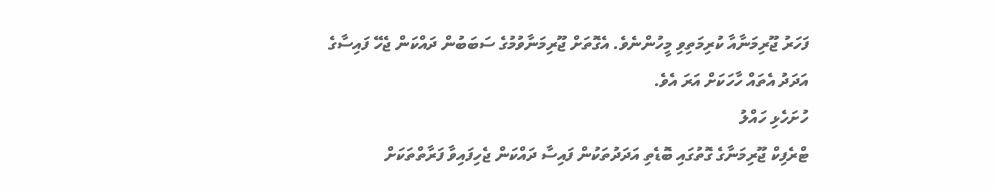ފަހަރު ޖޫރިމަނާއާ ކުރިމަތިވި މީހުންނެވެ. އެގޮތަށް ޖޫރިމަނާވުމުގެ ސަބަބުން ދައްކަން ޖެހޭ ފައިސާގެ އަދަދު އެތައް ހާހަކަށް އަރަ އެވެ.
ހުށަހެޅި ހައްލު
ޓްރެފިކް ޖޫރިމަނާގެ ގޮތުގައި ބޮޑެތި އަދަދުތަކުން ފައިސާ ދައްކަން ޖެހިފައިވާ ފަރާތްތަކަށް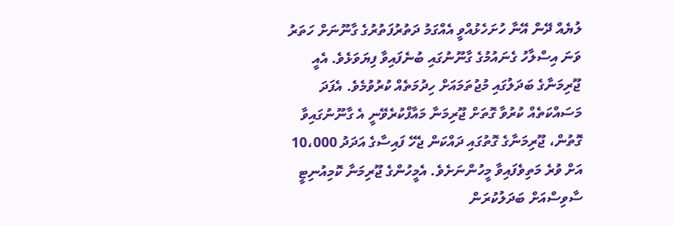ލުޔެއް ދޭން އޭނާ ހުށަހެޅުއްވީ އެއްގަމު ދަތުރުފަތުރުގެ ގާނޫނަށް ހަތަރު ވަނަ އިސްލާހު ގެނައުމުގެ ގާނޫނުގައި ބުނެފައިވާ ފިޔަވަޅެވެ. އެއީ ޖޫރިމަނާގެ ބަދަލުގައި މުޖުތަމައަށް ހިދުމަތެއް ކުރުވުމެވެ. އެފަދަ މަސައްކަތެއް ކުރުވާ ގޮތަށް ޖޫރިމަނާ މައާފްކުރެވޭނީ އެ ގާނޫނުގައިވާ ގޮތުން، ޖޫރިމަނާގެ ގޮތުގައި ދައްކަން ޖެހޭ ފައިސާގެ އަދަދު 10،000 އަށް ވުރެ މަތިވެފައިވާ މީހުންނަށެވެ. އެމީހުންގެ ޖޫރިމަނާ ކޮމިއުނިޓީ ސާވިސްއަށް ބަދަލުކުރަން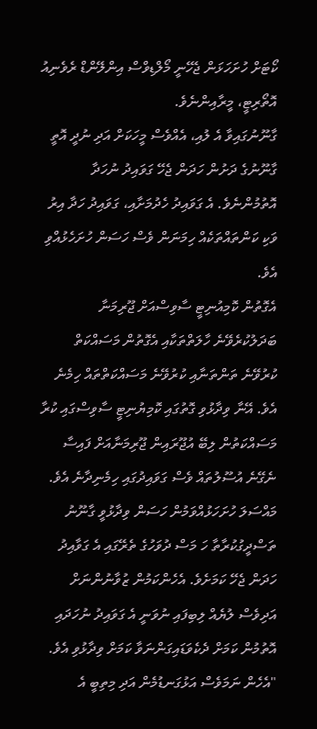ކޯޓަށް ހުށަހަޅަން ޖެހޭނީ މޯލްޑިވްސް އިންލޭންޑް ރެވެނިއު އޮތޯރިޓީ، މީރާއިންނެވެ.
ގާނޫނުގައިވާ އެ ލުއި، އެއްވެސް މީހަކަށް އަދި ނުދީ އޮތީ ގާނޫނުގެ ދަށުން ހަދަން ޖެހޭ ގަވައިދު ނުހަދާ އޮތުމުންނެވެ. އެ ގަވައިދު ހެދުމަށާއި، ގަވައިދު ހަދާ އިރު ވަކި ކަންތައްތަކެއް ހިމަނަން ވެސް ހަސަން ހުށަހެޅުއްވި އެވެ.
އެގޮތުން ކޮމިއުނިޓީ ސާވިސްއަށް ޖޫރިމަނާ ބަދަލުކުރެވޭނެ ހާލަތްތަކާއި އެގޮތުން މަސައްކަތް ކުރުވޭނެ ތަންތަނާއި ކުރުވޭނެ މަސައްކަތްތައް ހިމެނެ އެވެ. އޭނާ ވިދާޅުވި ގޮތުގައި ކޮމިޔުނިޓީ ސާވިސްގައި ކުރާ މަސައްކަތުން ލިބޭ އުޖޫރައިން ޖޫރިމަނާއަށް ފައިސާ ނެގޭނެ އުސޫލުތައް ވެސް ގަވައިދުގައި ހިމެނިދާނެ އެވެ.
މައްސަލަ ހުށަހަޅުއްވަމުން ހަސަން ވިދާޅުވީ ގާނޫނު ތަސްދީގުކުރާތާ ހަ މަސް ދުވަހުގެ ތެރޭގައި އެ ގަވާއިދު ހަދަން ޖެހޭ ކަމަށެވެ. އެހެންކަމުން ޒުވާނުންނަށް އަދިވެސް ލުޔެއް ލިބިފައި ނުވަނީ އެ ގަވައިދު ނުހަދައި އޮތުމުން ކަމަށް ދެކެވަޑައިގަންނަވާ ކަމަށް ވިދާޅުވި އެވެ.
"އެހެން ނަމަވެސް އަޅުގަނޑުމެން އަދި މިތިބީ އެ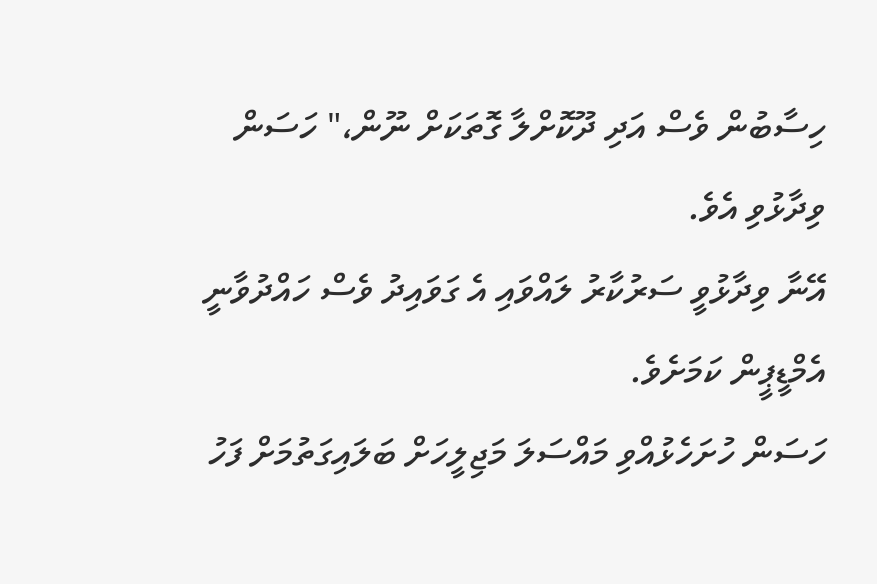ހިސާބުން ވެސް އަދި ދޫކޮށްލާ ގޮތަކަށް ނޫން،" ހަސަން ވިދާޅުވި އެވެ.
އޭނާ ވިދާޅުވީ ސަރުކާރު ލައްވައި އެ ގަވައިދު ވެސް ހައްދުވާނީ އެމްޑީޕީން ކަމަށެވެ.
ހަސަން ހުށަހެޅުއްވި މައްސަލަ މަޖިލީހަށް ބަލައިގަތުމަށް ފަހު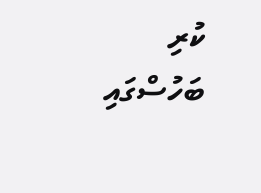ކުރި ބަހުސްގައި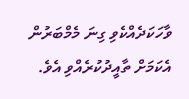ވާހަކަދެއްކެވި ގިނަ މެމްބަރުން އެކަމަށް ތާއީދުކުރެއްވި އެވެ.